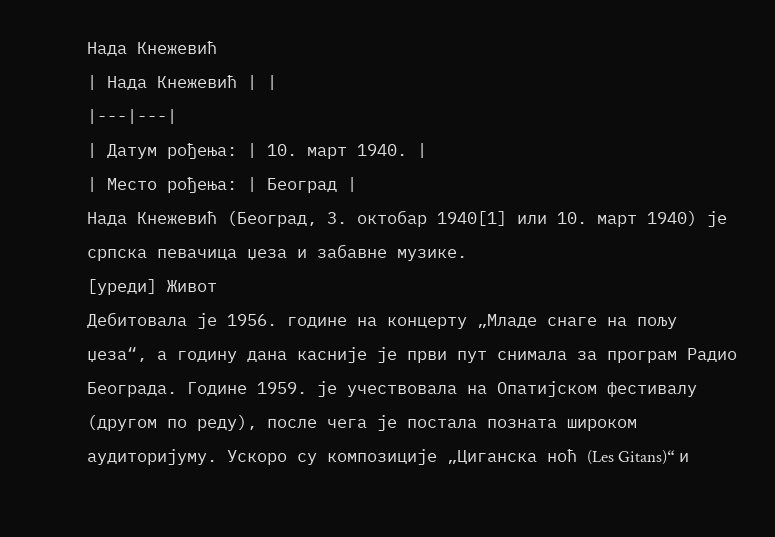Нада Кнежевић
| Нада Кнежевић | |
|---|---|
| Датум рођења: | 10. март 1940. |
| Место рођења: | Београд |
Нада Кнежевић (Београд, 3. октобар 1940[1] или 10. март 1940) је српска певачица џеза и забавне музике.
[уреди] Живот
Дебитовала је 1956. године на концерту „Младе снаге на пољу џеза“, а годину дана касније је први пут снимала за програм Радио Београда. Године 1959. је учествовала на Опатијском фестивалу (другом по реду), после чега је постала позната широком аудиторијуму. Ускоро су композиције „Циганска ноћ (Les Gitans)“ и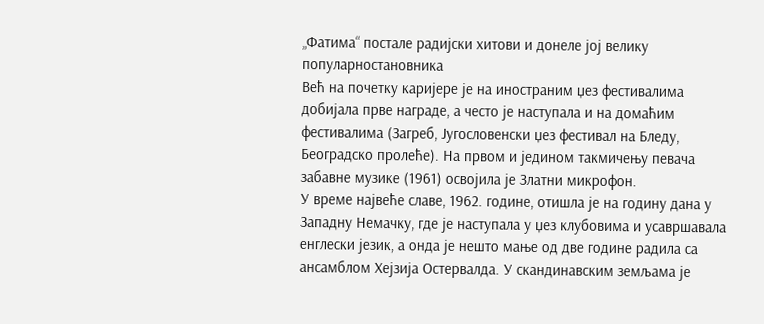„Фатима“ постале радијски хитови и донеле јој велику популарностановника
Већ на почетку каријере је на иностраним џез фестивалима добијала прве награде, а често је наступала и на домаћим фестивалима (Загреб, Југословенски џез фестивал на Бледу, Београдско пролеће). На првом и једином такмичењу певача забавне музике (1961) освојила је Златни микрофон.
У време највеће славе, 1962. године, отишла је на годину дана у Западну Немачку, где је наступала у џез клубовима и усавршавала енглески језик, а онда је нешто мање од две године радила са ансамблом Хејзија Остервалда. У скандинавским земљама је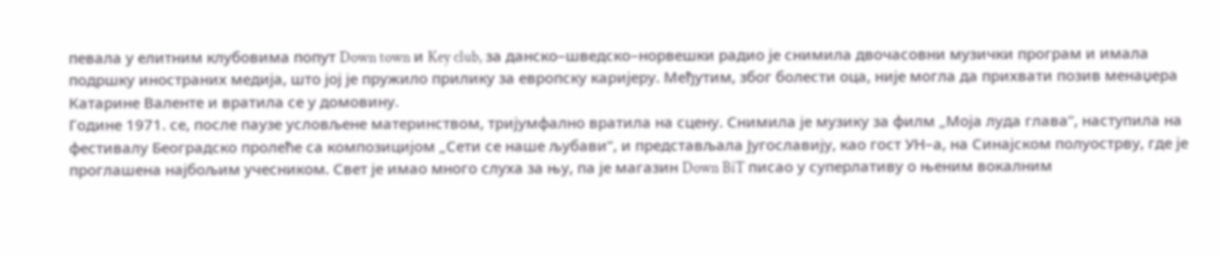певала у елитним клубовима попут Down town и Key club, за данско–шведско–норвешки радио је снимила двочасовни музички програм и имала подршку иностраних медија, што јој је пружило прилику за европску каријеру. Међутим, због болести оца, није могла да прихвати позив менаџера Катарине Валенте и вратила се у домовину.
Године 1971. се, после паузе условљене материнством, тријумфално вратила на сцену. Снимила је музику за филм „Моја луда глава“, наступила на фестивалу Београдско пролеће са композицијом „Сети се наше љубави“, и представљала Југославију, као гост УН–а, на Синајском полуострву, где је проглашена најбољим учесником. Свет је имао много слуха за њу, па је магазин Down BiT писао у суперлативу о њеним вокалним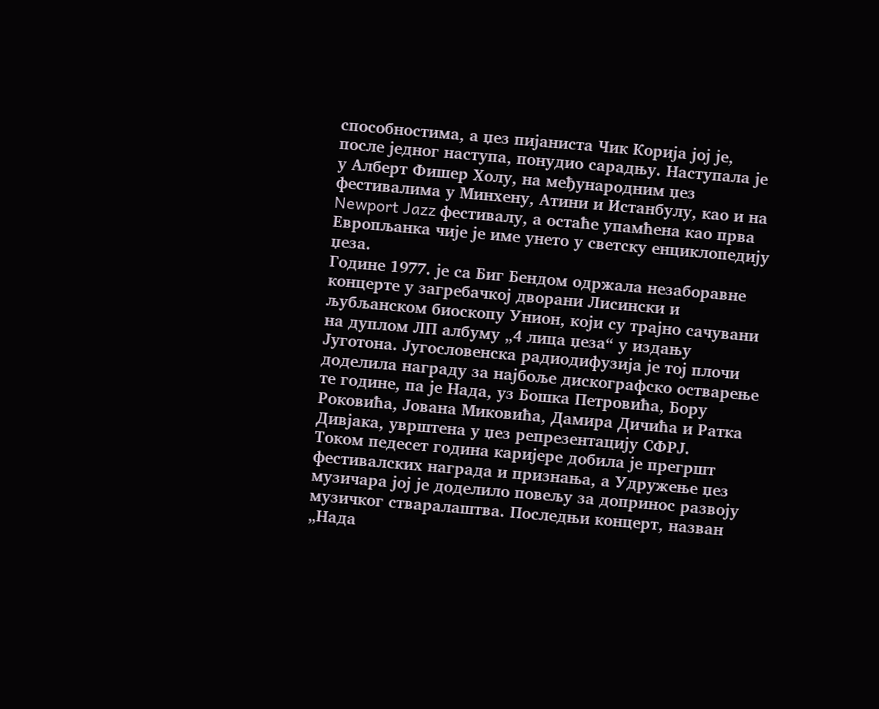способностима, а џез пијаниста Чик Корија јој је, после једног наступа, понудио сарадњу. Наступала је у Алберт Фишер Холу, на међународним џез фестивалима у Минхену, Атини и Истанбулу, као и на Newport Jazz фестивалу, а остаће упамћена као прва Европљанка чије је име унето у светску енциклопедију џеза.
Године 1977. је са Биг Бендом одржала незаборавне концерте у загребачкој дворани Лисински и љубљанском биоскопу Унион, који су трајно сачувани на дуплом ЛП албуму „4 лица џеза“ у издању Југотона. Југословенска радиодифузија је тој плочи доделила награду за најбоље дискографско остварење те године, па је Нада, уз Бошка Петровића, Бору Роковића, Јована Миковића, Дамира Дичића и Ратка Дивјака, уврштена у џез репрезентацију СФРЈ.
Током педесет година каријере добила је прегршт фестивалских награда и признања, а Удружење џез музичара јој је доделило повељу за допринос развоју музичког стваралаштва. Последњи концерт, назван „Нада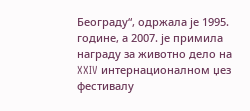Београду“, одржала је 1995. године, а 2007. је примила награду за животно дело на XXIV интернационалном џез фестивалу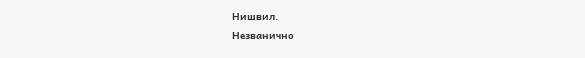Нишвил.
Незванично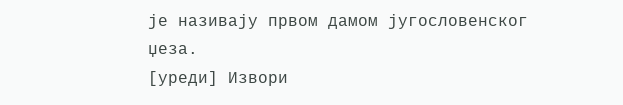је називају првом дамом југословенског џеза.
[уреди] Извори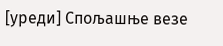[уреди] Спољашње везе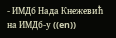- ИМДб Нада Кнежевић на ИМДб-у ((en))